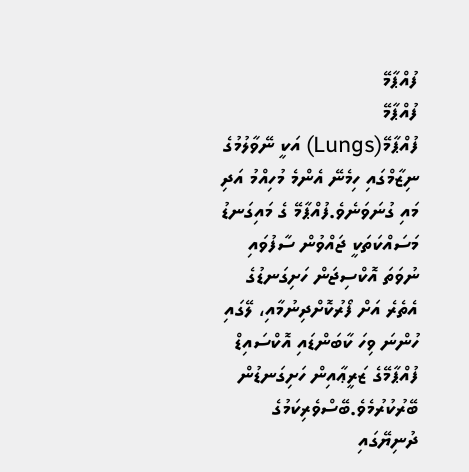ފުއްޕާމޭ
ފުއްޕާމޭ
ފުއްޕާމޭ(Lungs) އަކީ ނޭވާލުމުގެ ނިޒާމްގައި ހިމެނޭ އެންމެ މުހިއްމު އަދި މައި ގުނަވަނެވެ.ފުއްޕާމޭ ގެ މައިގަނޑު މަސައްކަތަކީ ޖައްވުން ސާފުވައި ނުވަތަ އޮކްސިޖަން ހަށިގަނޑުގެ އެތެރެ އަށް ފޯރުކޮށްދިނުމާއި، ލޭގައި ހުންނަ ވިހަ ކާބަންޑައި އޮކްސައިޑް ފުއްޕާމޭގެ ޒަރީޢާއިން ހަށިގަނޑުން ބޭރުކުރުމެވެ.ބޭސްވެރިކަމުގެ ދުނިޔޭގައި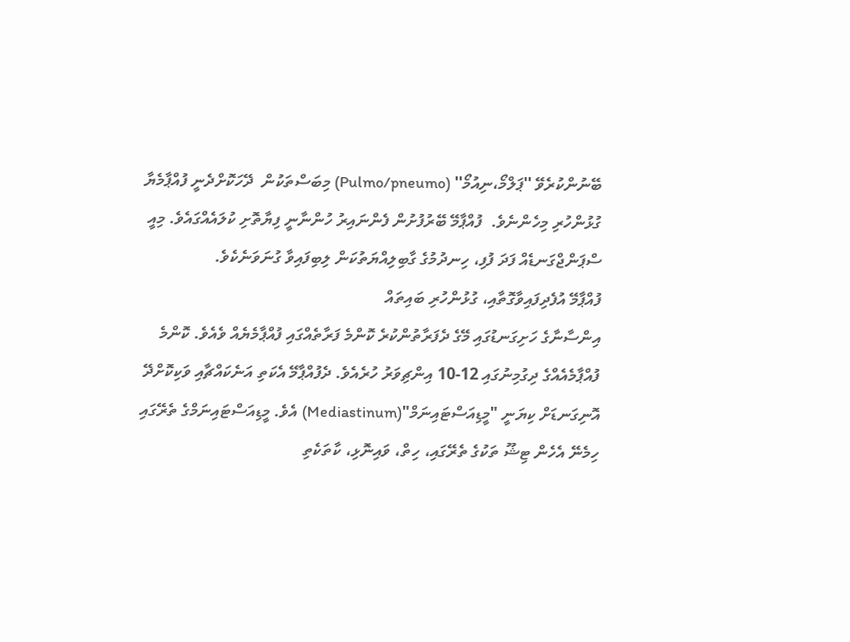ބޭނުންކުރެވޭ ''ޕަލްމޯ،ނިއުމޯ'' (Pulmo/pneumo) މިބަސްތަކުން  ދޭހަކޮށްދެނީ ފުއްޕާމެޔާ ގުޅުންހުރި މިހެންނެވެ.  ފުއްޕާމޭ ބޭރުފުށުން ފެންނައިރު ހުންނާނީ ފިޔާތޮށި ކުލައެއްގައެވެ. މިއީ ސްޕަންޖްގަނޑެއް ފަދަ ފުފި، ހިނދުމުގެ ގާބިލިއްޔަތުކަން ލިބިފައިވާ ގުނަވަނެކެވެ.
ފުއްޕާމޭ އުފެދިފައިވާގޮތާއި، ގުޅުންހުރި ބައިތައް
އިންސާނާގެ ހަށިގަނޑުގައި މޭގެ ދެފަރާތުންކުރެ ކޮންމެ ފަރާތެއްގައި ފުއްޕާމެޔެއް ވެއެވެ. ކޮންމެ ފުއްޕާމެއެއްގެ ދިގުމިނުގައި 12-10 އިންޗިވަރު ހުރެއެވެ. ދެފުއްޕާމޭ އެކަތި އަނެކައްޗާއި ވަކިކޮށްދޭ އޮނިގަނޑަށް ކިޔަނީ "މީޑިއަސްޓައިނަމް"(Mediastinum) އެވެ. މީޑިއަސްޓައިނަމްގެ ތެރޭގައި ހިމެނޭ އެހެން ޓިޝޫ ތަކުގެ ތެރޭގައި، ހިތް، ވައިނޮޅި، ކާތަކެތި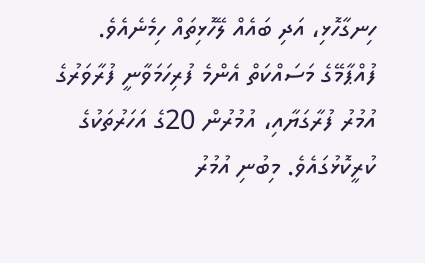ހިނގާހޮޅި، އަދި ބައެއް ލޭހޮޅިތައް ހިމެނެއެވެ.
ފުއްޕާމޭގެ މަސައްކަތް އެންމެ ފުރިހަމަވާނީ ފުރާވަރުގެ އުމުރު ފުރާގަޔާއި، އުމުރުން 20ގެ އަހަރުތަކުގެ ކުރީކޮޅުގައެވެ. މިބުނި އުމުރު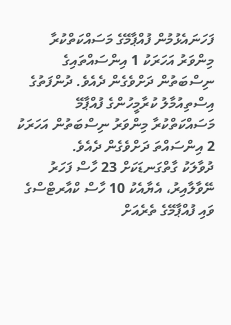ފަހަނައެޅުމުން ފުއްޕާމޭގެ މަސައްކަތްކުރާ މިންވަރު އަހަރަކު 1 އިންސައްތައިގެ ނިސްބަތުން ދަށްވެގެން ދެއެވެ. ދުންފަތުގެ އިސްތިއުމާލު ކުރާމީހުންގެ ފުއްޕާމޭ މަސައްކަތްކުރާ މިންވަރު ނިސްބަތުން އަހަރަކު 2 އިންސައްތަ ދަށްވެގެން ދެއެވެ.
ދުވާލަކު ގާތްގަނޑަކަށް 23 ހާސް ފަހަރު ނޭވާލާއިރު، އެޔާއެކު 10 ހާސް ކްއާރޓްސްގެ ވައި ފުއްޕާމޭގެ ތެރެއަށް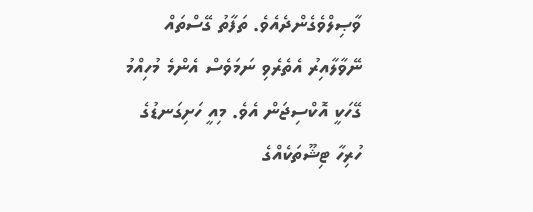ވާޞިލްވެގެންދެއެވެ. ތަފާތު ގޭސްތައް ނޭވާލާއިރު އެތެރެވި ނަމަވެސް އެންމެ މުހިއްމު ގޭހަކީ އޮކްސިޖަން އެވެ. މިއީ ހަށިގަނޑުގެ ހުރިހާ ޓިޝޫތަކެއްގެ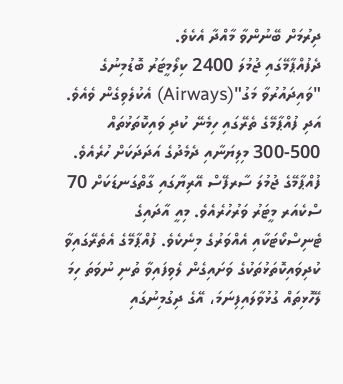ދިރުމަށް ބޭނުންވާ މާއްދާ އެކެވެ.
ދެފުއްޕާމޭގައި ޖުމުލަ 2400 ކިލޯމީޓަރު ބޮޑުމިނުގެ "ވައިދައުރުވާ މަގު"(Airways) އެކުލެވިގެން ވެއެވެ. އަދި ފުއްޕާމޭގެ ތެރޭގައި ހިމެނޭ ކުދި ވައިކޮތަޅުތައް 500-300 މިލިޔަނާއި ދެމެދުގެ އަދަދަކަށް ހުރެއެވެ. ފުއްޕާމޭގެ ޖުމުލަ ސާރފޭސް އޭރިޔާގައި ގާތްގަނޑަކަށް 70 ސްކެއަރ މީޓަރު ވަރުހުރެއެވެ. މިއީ އާދައިގެ ޓެނިސްކޯޓަކާއި އެއްވަރުގެ މިނެކެވެ. ފުއްޕާމޭގެ އެތެރޭގައިވާ ކުދިވައިކޮތަޅުތަކުގެ ވަށައިގެން ލެވިފައިވާ ތުނި ނުވަތަ ހިމަ ލޭހޮޅިތައް ގުޅުވާލައިފިނަމަ، އޭގެ ދިގުމިނުގައި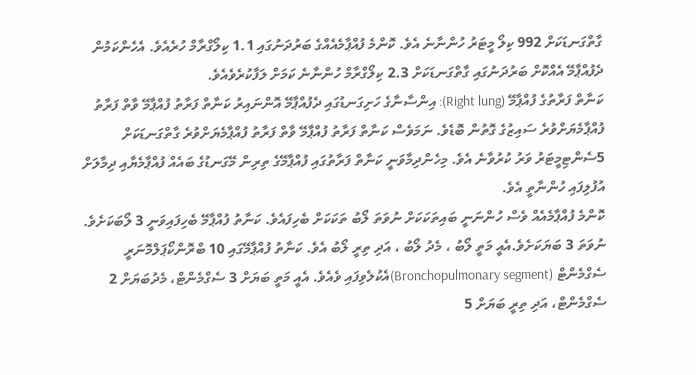ގާތްގަނޑަކަށް 992 ކިލޯ މީޓަރު ހުންނާނެ އެވެ. ކޮންމެ ފުއްޕާމެއެއްގެ ބަރުދަނުގައި 1.1 ކިލޯގްރާމް ހުރެއެވެ. އެހެންކަމުން ދެފުއްޕާމޭ އެއްކޮށް ބަރުދަނުގައި ގާތްގަނޑަކަށް 2.3 ކިލޯގްރާމް ހުންނާނެ ކަމަށް ލަފާކުރެވެއެވެ.
ކަނާތް ފަރާތުގެ ފުއްޕާމޭ (Right lung): އިންސާނާގެ ހަށިގަނޑުގައި ދެފުއްޕާމޭ އޮންނައިރު ކަނާތް ފަރާތު ފުއްޕާމޭ ވާތް ފަރާތު ފުއްޕާމެޔަށްވުރެ ސައިޒުގެ ގޮތުން ބޮޑެވެ. ނަމަވެސް ކަނާތް ފަރާތު ފުއްޕާމޭ ވާތް ފަރާތު ފުއްޕާމެޔަށްވުރެ ގާތްގަނޑަކަށް 5ސެންޓިމީޓަރު ވަރު ކުރުވާނެ އެވެ. މިހެންދިމާވަނީ ކަނާތް ފަރާތުގައި ފުއްޕާމޭގެ ތިރިން މޭގަނޑުގެ ބައެއް ފުއްޕާމެޔާއި ދިމާލަށް އުފުލިފައި ހުންނާތީ އެވެ.
ކޮންމެ ފުއްޕާމެއެއް ވެސް ހުންނަނީ ބައިތަކަކަށް ނުވަތަ ލޯބު ތަކަކަށް ބެހިފައެވެ. ކަނާތު ފުއްޕާމޭ ބެހިފައިވަނީ 3 ލޯބަކަށެވެ. ނުވަތަ 3 ބަޔަކަށެވެ.އެއީ މަތީ ލޯބު ، މެދު ލޯބު ، އަދި ތިރީ ލޯބު އެވެ. ކަނާތު ފުއްޕާމޭގައި 10 ބްރޮންކޯޕަލްމޮނަރީ ސެގްމެންޓް (Bronchopulmonary segment)އެކުލެވިފައި ވެއެވެ. އެއީ މަތީ ބަޔަށް 3 ސެގްމެންޓް، މެދުބަޔަށް 2 ސެގްމެންޓް، އަދި ތިރީ ބަޔަށް 5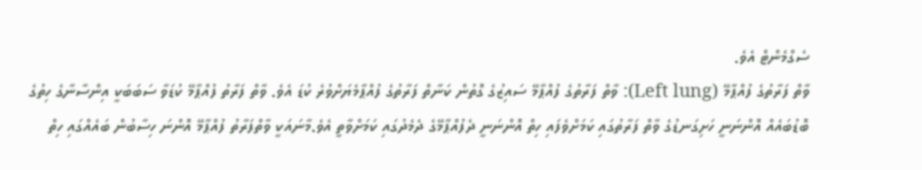ސެގްމެންޓް އެވެ.
ވާތް ފަރާތުގެ ފުއްޕާމޭ (Left lung): ވާތް ފަރާތުގެ ފުއްޕާމޭ ސައިޒުގެ ގޮތުން ކަނާތް ފަރާތުގެ ފުއްޕާމެޔަށްވުރެ ކުޑަ އެވެ. ވާތް ފަރާތު ފުއްޕާމޭ ކުޑަވާ ސަބަބަކީ އިންސާނާގެ ހިތުގެ ބޮޑުބައެއް އޮންނަނީ ހަށިގަނޑުގެ ވާތް ފަރާތުގައި ކަމަށްވެފައި ހިތް އޮންނަނީ ދެފުއްޕާމޭގެ ދެމެދުގައި ކަމަށްވާތީ އެވެ.މާނައަކީ ވާތްފަރާތު ފުއްޕާމޭ އޮންނަ ހިސާބުން ބައެއްގައި ހިތް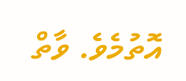އޮތުމެވެ. ވާތް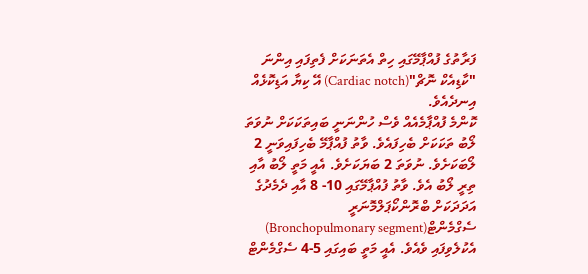ފަރާތުގެ ފުއްޕާމޭގައި ހިތް އެތަނަކަށް ފެތިފައި އިންނަ "ކާޑިއެކް ނޮޗް"(Cardiac notch) އޭ ކިޔާ އަޑިކޮޅެއް އިނދެއެވެ.
ކޮންމެ ފުއްޕާމެއެއް ވެސް ހުންނަނީ ބައިތަކަކަށް ނުވަތަ ލޯބު ތަކަކަށް ބެހިފައެވެ. ވާތު ފުއްޕާމޭ ބެހިފައިވަނީ 2 ލޯބަކަށެވެ. ނުވަތަ 2 ބަޔަކަށެވެ. އެއީ މަތީ ލޯބު އާއި ތިރީ ލޯބު އެވެ. ވާތު ފުއްޕާމޭގައި 10- 8 އާއި ދެމެދުގެ އަދަދަކަށް ބްރޮންކޯޕަލްމޮނަރީ ސެގްމެންޓް(Bronchopulmonary segment) އެކުލެވިފައި ވެއެވެ. އެއީ މަތީ ބައިގައި 5-4 ސެގްމެންޓް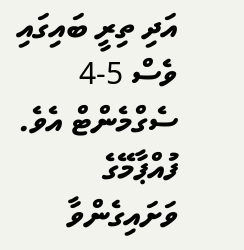އަދި ތިރީ ބައިގައި ވެސް 5-4 ސެގްމެންޓް އެވެ.
ފުއްޕާމޭގެ ވަށައިގެންވާ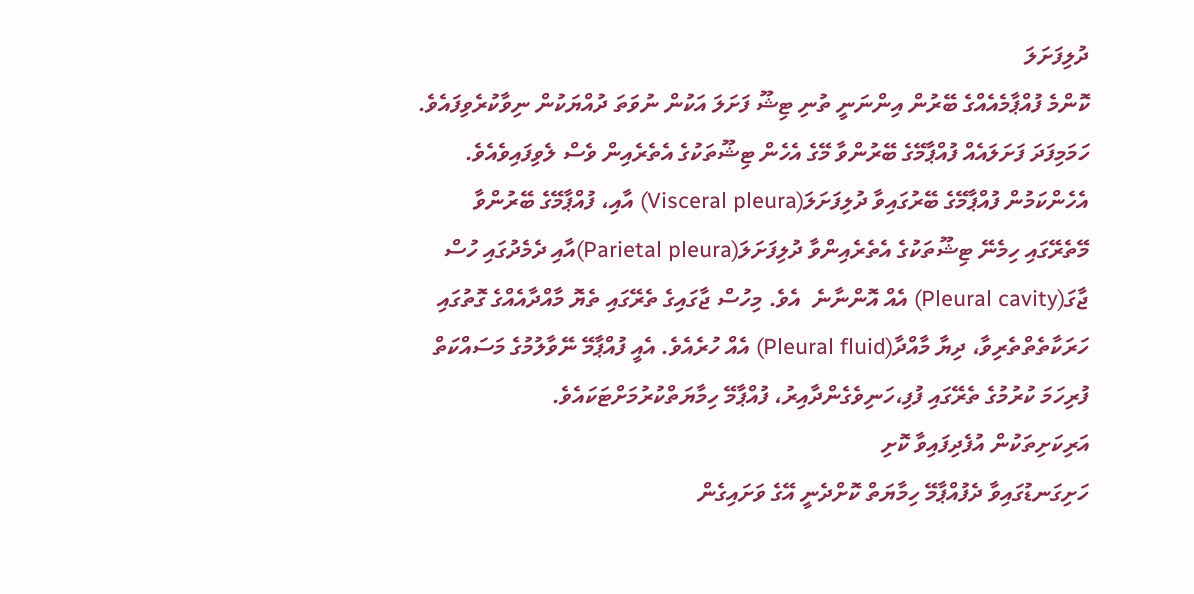ދުލިފަށަލަ
ކޮންމެ ފުއްޕާމެއެއްގެ ބޭރުން އިންނަނީ ތުނި ޓިޝޫ ފަށަލަ އަކުން ނުވަތަ ދުއްޔަކުން ނިވާކުރެވިފައެވެ. ހަމަމިފަދަ ފަށަލައެއް ފުއްޕާމޭގެ ބޭރުންވާ މޭގެ އެހެން ޓިޝޫތަކުގެ އެތެރެއިން ވެސް ލެވިފައިވެއެވެ. އެހެންކަމުން ފުއްޕާމޭގެ ބޭރުގައިވާ ދުލިފަށަލަ(Visceral pleura) އާއި، ފުއްޕާމޭގެ ބޭރުންވާ މޭތެރޭގައި ހިމެނޭ ޓިޝޫތަކުގެ އެތެރެއިންވާ ދުލިފަށަލަ(Parietal pleura)އާއި ދެމެދުގައި ހުސް ޖާގަ(Pleural cavity) އެއް އޮންނާނެ  އެވެ. މިހުސް ޖާގައިގެ ތެރޭގައި ތެޔޮ މާއްދާއެއްގެ ގޮތުގައި ހަރަކާތެތްތެރިވާ، ދިޔާ މާއްދާ(Pleural fluid) އެއް ހުރެއެވެ. އެއީ ފުއްޕާމޭ ނޭވާލުމުގެ މަސައްކަތް ފުރިހަމަ ކުރުމުގެ ތެރޭގައި ފުފި،ހަނިވެގެންދާއިރު، ފުއްޕާމޭ ހިމާޔަތްކުރުމަށްޓަކައެވެ.
އަރިކަށިތަކުން އުފެދިފައިވާ ކޮށި
ހަށިގަނޑުގައިވާ ދެފުއްޕާމޭ ހިމާޔަތް ކޮށްދެނީ އޭގެ ވަށައިގެން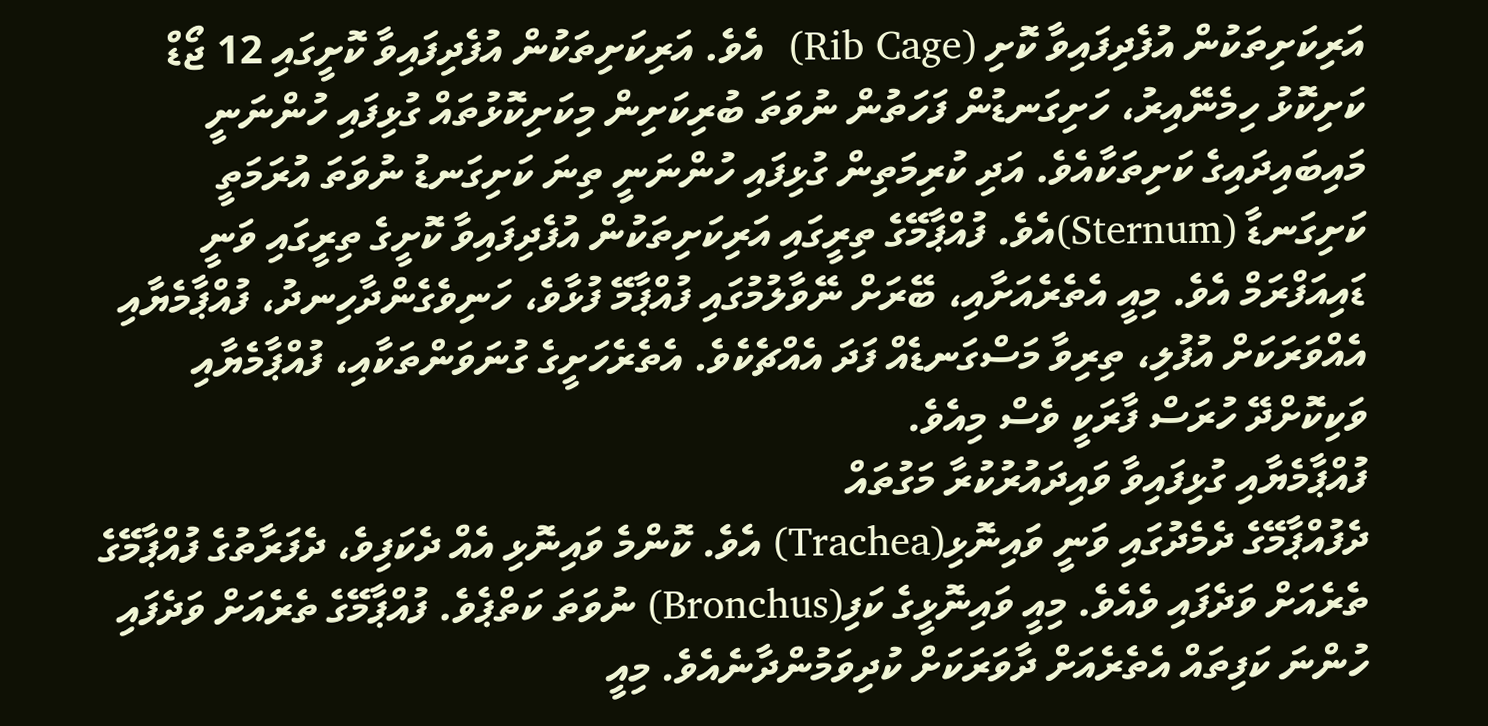އަރިކަށިތަކުން އުފެދިފައިވާ ކޮށި (Rib Cage)  އެވެ. އަރިކަށިތަކުން އުފެދިފައިވާ ކޮށީގައި 12 ޖޯޑް ކަށިކޮޅު ހިމެނޭއިރު، ހަށިގަނޑުން ފަހަތުން ނުވަތަ ބުރިކަށިން މިކަށިކޮޅުތައް ގުޅިފައި ހުންނަނީ މައިބައިދައިގެ ކަށިތަކާއެވެ. އަދި ކުރިމަތިން ގުޅިފައި ހުންނަނީ ތިނަ ކަށިގަނޑު ނުވަތަ އުރަމަތީ ކަށިގަނޑާ (Sternum)އެވެ. ފުއްޕާމޭގެ ތިރީގައި އަރިކަށިތަކުން އުފެދިފައިވާ ކޮށީގެ ތިރީގައި ވަނީ ޑައިއަފްރަމް އެވެ. މިއީ އެތެރެއަށާއި، ބޭރަށް ނޭވާލުމުގައި ފުއްޕާމޭ ފުޅާވެ، ހަނިވެގެންދާހިނދު، ފުއްޕާމެޔާއި އެއްވަރަކަށް އުފުލި، ތިރިވާ މަސްގަނޑެއް ފަދަ އެއްޗެކެވެ. އެތެރެހަށީގެ ގުނަވަންތަކާއި، ފުއްޕާމެޔާއި ވަކިކޮށްދޭ ހުރަސް ފާރަކީ ވެސް މިއެވެ.
ފުއްޕާމެޔާއި ގުޅިފައިވާ ވައިދައުރުކުރާ މަގުތައް
ދެފުއްޕާމޭގެ ދެމެދުގައި ވަނީ ވައިނޮޅި(Trachea) އެވެ. ކޮންމެ ވައިނޮޅި އެއް ދެކަފިވެ، ދެފަރާތުގެ ފުއްޕާމޭގެ ތެރެއަށް ވަދެފައި ވެއެވެ. މިއީ ވައިނޮޅީގެ ކަފި(Bronchus) ނުވަތަ ކަތްޕެވެ. ފުއްޕާމޭގެ ތެރެއަށް ވަދެފައި ހުންނަ ކަފިތައް އެތެރެއަށް ދާވަރަކަށް ކުދިވަމުންދާނެއެވެ. މިއީ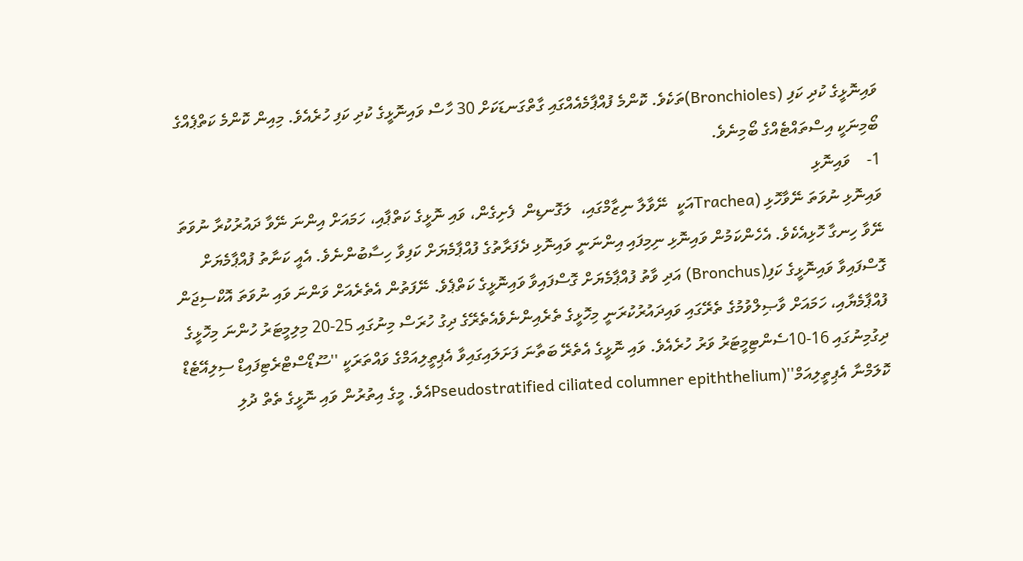ވައިނޮޅީގެ ކުދި ކަފި (Bronchioles)ތަކެވެ. ކޮންމެ ފުއްޕާމެއެއްގައި ގާތްގަނޑަކަށް 30 ހާސް ވައިނޮޅީގެ ކުދި ކަފި ހުރެއެވެ. މިއިން ކޮންމެ ކަތްޕެއްގެ ބޯމިނަކީ އިސްތައްޓެއްގެ ބޯމިނެވެ.
1-    ވައިނޮޅި
ވައިނޮޅި ނުވަތަ ނޭވާހޮޅި (Tracheaއަކީ  ނޭވާލާ ނިޒާމްގައި،  ލަގޮނޑިން  ފެށިގެން، ވައި ނޮޅީގެ ކަތްޕާއި، ހަމައަށް އިންނަ ނޭވާ ދައުރުކުރާ ނުވަތަ ނޭވާ ހިނގާ ހޮޅިއެކެވެ. އެހެންކަމުން ވައިނޮޅި ނިމިފައި އިންނަނީ ވައިނޮޅި ދެފަރާތުގެ ފުއްޕާމެޔަށް ކަފިވާ ހިސާބުންނެވެ. އެއީ ކަނާތު ފުއްޕާމެޔަށް ގޮސްފައިވާ ވައިނޮޅީގެ ކަފި(Bronchus) އަދި ވާތު ފުއްޕާމެޔަށް ގޮސްފައިވާ ވައިނޮޅީގެ ކަތްޕެވެ. ނޭފަތުން އެތެރެއަށް ވަންނަ ވައި ނުވަތަ އޮކްސިޖަން ފުއްޕާމެޔާއި، ހަމައަށް ވާޞިލްވުމުގެ ތެރޭގައި ވައިދައުރުކުރަނީ މިހޮޅީގެ ތެރެއިންނެވެއެތެރޭގެ ދިގު ހުރަސް މިނުގައި 25-20 މިލިމީޓަރު ހުންނަ މިހޮޅީގެ ދިގުމިނުގައި 16-10ސެންޓިމީޓަރު ވަރު ހުރެއެވެ. ވައި ނޮޅީގެ އެތެރޭ ބަތާނަ ފަށަލައިގައިވާ އެޕިތީލިއަމްގެ ވައްތަރަކީ ''ސޫޑޯސްޓްރެޓިފައިޑް ސިލިއޭޓެޑް ކޮލަމްނާ އެޕިތީލިއަމް''(Pseudostratified ciliated columner epiththeliumއެވެ. މީގެ އިތުރުން ވައި ނޮޅީގެ ތެތް ދުލި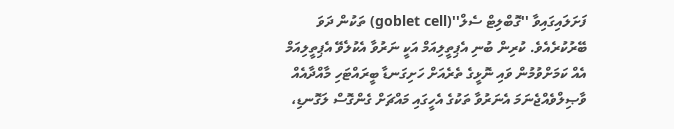ފަށަލައިގައިވާ ''ގޮބްލިޓް ސެލް''(goblet cell) ތަކުން ދަވަ ބޭރުކުރެއެވެ. ކުރިން ބުނި އެޕިތީލިއަމް އަކީ ނަރުވާ އެކުލެވޭ އެޕިތީލިއަމް އެއް ކަމަށްވުމުން ވައި ނޮޅީގެ ތެރެއަށް ހަށިގަނޑާ ބީރައްޓަހި މާއްދާއެއް ވާޞިލްވެއްޖެނަމަ އެނަރުވާ ތަކުގެ އެހީގައި މައްޗަށް ގެންގޮސް ލަގޮނޑި،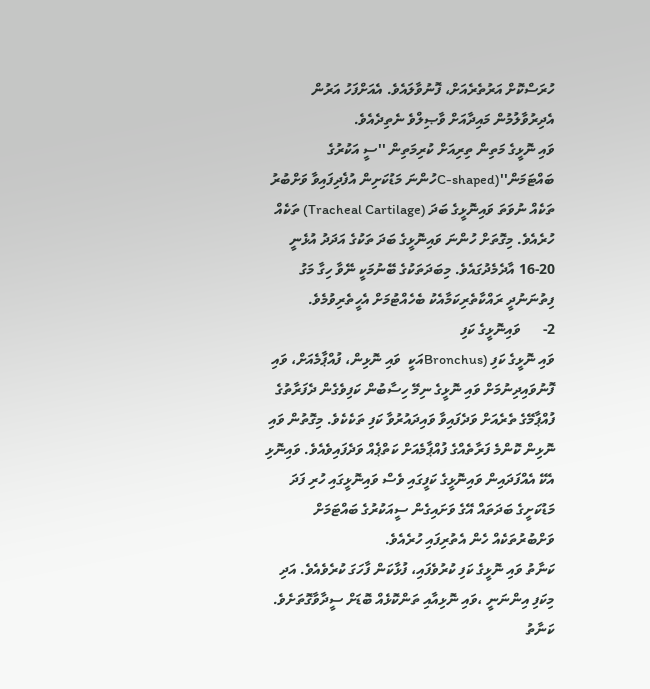ހުރަސްކޮށް އަރުތެރެއަށް، ފޮނުވާލައެވެ. އެއަށްފަހު އަރުން އެދިރުވާލުމުން މައިދާއަށް ވާޞިލްވެ ނެތިދެއެވެ.
ވައި ނޮޅީގެ މަތިން ތިރިއަށް ކުރިމަތިން ''ސީ އަކުރުގެ ބައްޓަމަން''(C-shapedހުންނަ މަޑުކަށިން އުފެދިފައިވާ ވަށްބުރު ތަކެއް ނުވަތަ ވައިނޮޅީގެ ބަދަ (Tracheal Cartilage) ތަކެއް ހުރެއެވެ. މިގޮތަށް ހުންނަ ވައިނޮޅީގެ ބަދަ ތަކުގެ އަދަދު އުޅެނީ 20-16 އާދެމެދުގައެވެ. މިބަދަތަކުގެ ބޭނުމަކީ ނޭވާ ހިގާ މަގު ފިތުނަނުދީ ރައްކާތެރިކަމާއެކު ބެހެއްޓުމަށް އެހީތެރިވުމެވެ.
2-      ވައިނޮޅީގެ ކަފި
ވައި ނޮޅީގެ ކަފި (Bronchusއަކީ  ވައި ނޮޅިން، ފުއްޕާމެއަށް، ވައި ފޮނުވައިދިނުމަށް ވައި ނޮޅީގެ ނިމޭ ހިސާބުން ކަފިވެގެން ދެފަރާތުގެ ފުއްޕާމޭގެ ތެރެއަށް ވަދެފައިވާ ވައިދައުރުވާ ކަފި ތަކެކެވެ. މިގޮތުން ވައި ނޮޅިން ކޮންމެ ފަރާތެއްގެ ފުއްޕާމެއަށް ކަތްޕެއް ވަދެފައިވެއެވެ. ވައިނޮޅި އެކޭ އެއްފަދައިން ވައިނޮޅީގެ ކަފީގައި ވެސް ވައިނޮޅީގައި ހުރި ފަދަ މަޑުކަށީގެ ބަދަތައް އޭގެ ވަށައިގެން ސީއަކުރުގެ ބައްޓަމަށް ވަށްބުރުތަކެއް ހެން އެތުރިފައި ހުރެއެވެ.
ކަނާތު ވައި ނޮޅީގެ ކަފި ކުރުވެފައި، ފުޅާކަން ފާހަގަ ކުރެވެއެވެ. އަދި މިކަފި އިންނަނީ ،ވައި ނޮޅިއާއި ތަންކޮޅެއް ބޮޑަށް ސީދާވާގޮތަށެވެ. ކަނާތު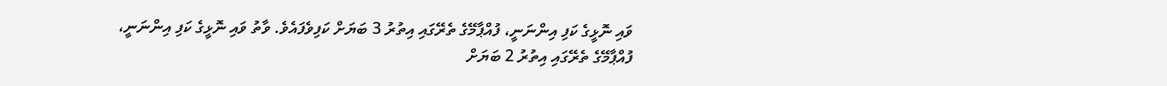ވައި ނޮޅީގެ ކަފި އިންނަނީ، ފުއްޕާމޭގެ ތެރޭގައި އިތުރު 3 ބަޔަށް ކަފިވެފައެވެ. ވާތު ވައި ނޮޅީގެ ކަފި އިންނަނީ، ފުއްޕާމޭގެ ތެރޭގައި އިތުރު 2 ބަޔަށް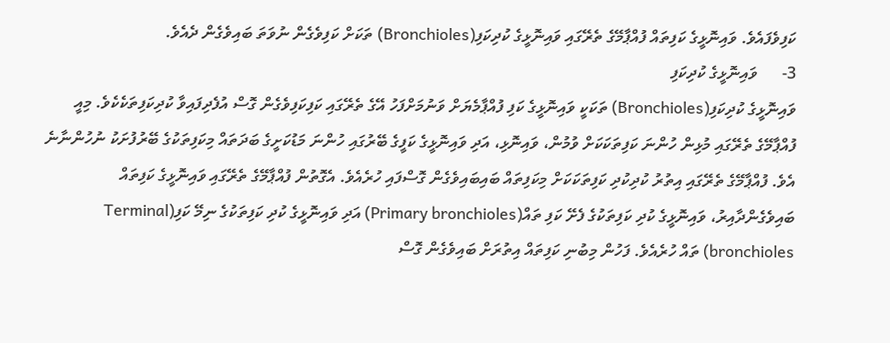ކަފިވެފައެވެ. ވައިނޮޅީގެ ކަފިތައް ފުއްޕާމޭގެ ތެރޭގައި ވައިނޮޅީގެ ކުދިކަފި(Bronchioles) ތަކަށް ކަފިވެގެން ނުވަތަ ބައިވެގެން ދެއެވެ.
3-      ވައިނޮޅީގެ ކުދިކަފި
ވައިނޮޅީގެ ކުދިކަފި(Bronchioles) ތަކަކީ ވައިނޮޅީގެ ކަފި ފުއްޕާމެޔަށް ވަނުމަށްފަހު އޭގެ ތެރޭގައި ކަފިކަފިވެގެން ގޮސް އުފެދިފައިވާ ކުދިކަފިތަކެކެވެ. މިއީ ފުއްޕާމޭގެ ތެރޭގައި މުޅިން ހުންނަ ކަފިތަކަކަށް ވުމުން، ވައިނޮޅި، އަދި ވައިނޮޅީގެ ކަފީގެ ބޭރުގައި ހުންނަ މަޑުކަށީގެ ބަދަތައް މިކަފިތަކުގެ ބޭރުފުށަކު ނުހުންނާނެ އެވެ. ފުއްޕާމޭގެ ތެރޭގައި އިތުރު ކުދިކުދި ކަފިތަކަކަށް މިކަފިތައް ބައިބައިވެގެން ގޮސްފައި ހުރެއެވެ. އެގޮތުން ފުއްޕާމޭގެ ތެރޭގައި ވައިނޮޅީގެ ކަފިތައް ބައިވެގެންދާއިރު، ވައިނޮޅީގެ ކުދި ކަފިތަކުގެ ފެށޭ ކަފި ތައް(Primary bronchioles) އަދި ވައިނޮޅީގެ ކުދި ކަފިތަކުގެ ނިމޭ ކަފި(Terminal bronchioles) ތައް ހުރެއެވެ. ފަހުން މިބުނި ކަފިތައް އިތުރަށް ބައިވެގެން ގޮސް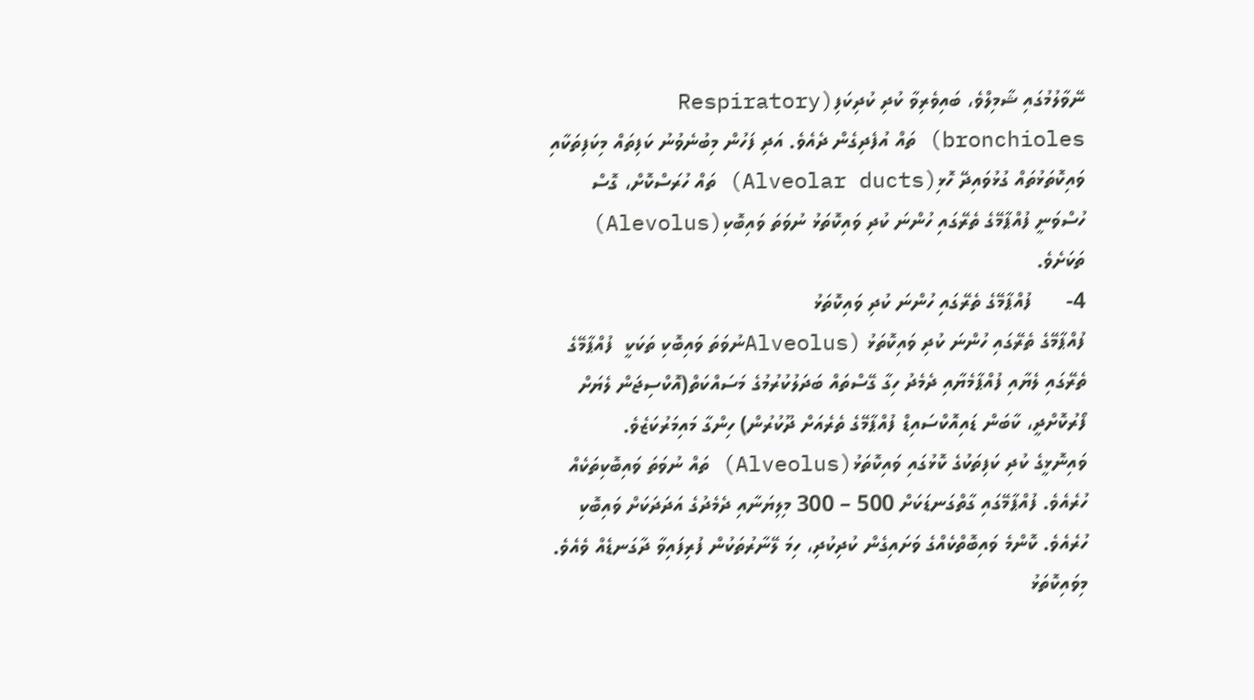ނޭވާލުމުގައި ޝާމިލްވެ، ބައިވެރިވާ ކުދި ކުދިކަފި(Respiratory bronchioles) ތައް އުފެދިގެން ދެއެވެ. އަދި ފަހުން މިބުނެވުނު ކަފިތައް މިކަފިތަކާއި ވައިކޮތަޅުތައް ގުޅުވައިދޭ ހޮޅި(Alveolar ducts) ތައް ހުރަސްކޮށް، ގޮސް ހުސްވަނީ ފުއްޕާމޭގެ ތެރޭގައި ހުންނަ ކުދި ވައިކޮތަޅު ނުވަތަ ވައިބޮކި(Alevolus) ތަކަށެވެ.
4-      ފުއްޕާމޭގެ ތެރޭގައި ހުންނަ ކުދި ވައިކޮތަޅު
ފުއްޕާމޭގެ ތެރޭގައި ހުންނަ ކުދި ވައިކޮތަޅު (Alveolusނުވަތަ ވައިބޮކި ތަކަކީ  ފުއްޕާމޭގެ ތެރޭގައި ލެޔާއި ފުއްޕާމެޔާއި ދެމެދު ހިގާ ގޭސްތައް ބަދަލުކުރުމުގެ މަސައްކަތް(އޮކްސިޖަން ލެޔަށް ފޯރުކޮށްދީ، ކާބަން ޑައިއޮކްސައިޑް ފުއްޕާމޭގެ ތެރެއަށް ދޫކުރުން) ހިންގާ މައިމަރުކަޒެވެ.
ވައިނޮޅީގެ ކުދި ކަފިތަކުގެ ކޮޅުގައި ވައިކޮތަޅު(Alveolus) ތައް ނުވަތަ ވައިބޮކިތަކެއް ހުރެއެވެ. ފުއްޕާމޭގައި ގާތްގަނޑަކަށް 500 – 300 މިލިޔަނާއި ދެމެދުގެ އަދަދަކަށް ވައިބޮކި ހުރެއެވެ. ކޮންމެ ވައިބޮތްކެއްގެ ވަށައިގެން ކުދިކުދި، ހިމަ ލޭނާރުތަކުން ފުރިފައިވާ ދާގަނޑެއް ވެއެވެ. މިވައިކޮތަޅު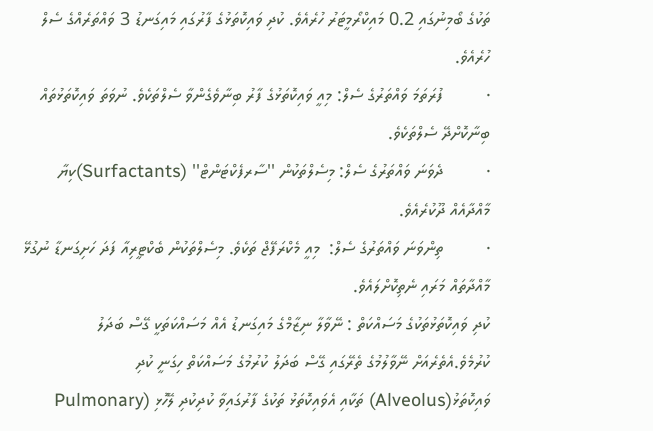ތަކުގެ ބޯމިނުގައި 0.2 މައިކްރޯމީޓަރު ހުރެއެވެ. ކުދި ވައިކޮތަޅުގެ ފާރުގައި މައިގަނޑު 3 ވައްތަރެއްގެ ސެލް ހުރެއެވެ.
·         ފުރަތަމަ ވައްތަރުގެ ސެލް: މިއީ ވައިކޮތަޅުގެ ފާރު ބިނާވެގެންވާ ސެލްތަކެވެ. ނުވަތަ ވައިކޮތަޅުތައް ބިނާކޮށްދޭ ސެލްތަކެވެ.
·         ދެވަނަ ވައްތަރުގެ ސެލް: މިސެލްތަކުން ''ސާރފެކްޓަންޓް'' (Surfactants)ކިޔާ މާއްދާއެއް ދޫކުރެއެވެ.
·         ތިންވަނަ ވައްތަރުގެ ސެލް:  މިއީ މެކްރަފޭޖް ތަކެވެ. މިސެލްތަކުން ބެކްޓީރިއާ ފަދަ ހަށިގަނޑާ ނުގުޅޭ މާއްދާތައް މަރައި ނެތިކޮށްލައެވެ.
ކުދި ވައިކޮތަޅުތަކުގެ މަސައްކަތް : ނޭވާލާ ނިޒާމްގެ މައިގަނޑު އެއް މަސައްކަތަކީ ގޭސް ބަދަލު ކުރުމެވެ.އެތެރެއަށް ނޭވާލުމުގެ ތެރޭގައި ގޭސް ބަދަލު ކުރުމުގެ މަސައްކަތް ހިގަނީ ކުދި ވައިކޮތަޅު(Alveolus) ތަކާއި އެވައިކޮތަޅު ތަކުގެ ފާރުގައިވާ ކުދިކުދި ލޭހޮޅި (Pulmonary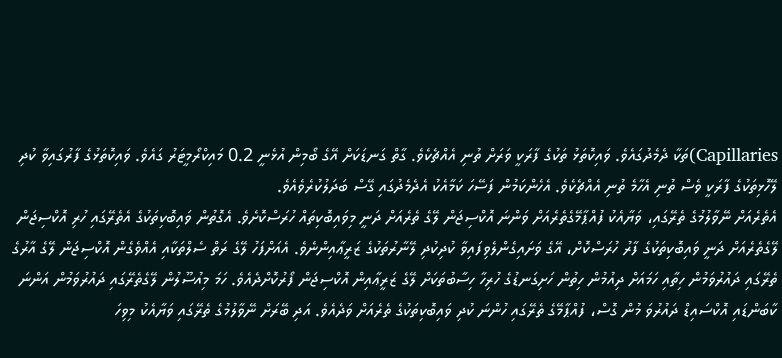Capillaries)ތަކާ ދެމެދުގައެވެ. ވައިކޮތަޅު ތަކުގެ ފާރަކީ ވަރަށް ތުނި އެއްޗެކެވެ. ގާތް ގަނޑަކަށް އޭގެ ބޯމިން އުޅެނީ 0.2 މައިކްރޯމީޓަރު ގައެވެ. ވައިކޮތަޅުގެ ފާރުގައިވާ ކުދި ލޭހޮޅިތަކުގެ ފާރަކީ ވެސް ތުނި އެހާމެ ތުނި އެއްޗެކެވެ. އެހެންކަމުން ފަސޭހަ ކަމާއެކު އެދެމެދުގައި ގޭސް ބަދަލުކުރެވެއެވެ.
އެތެރެއަށް ނޭވާލުމުގެ ތެރޭގައި، ވަޔާއެކު ފުއްޕާމޭގެތެރެއަށް ވަންނަ އޮކްސިޖަން ލޭގެ ތެރެއަށް ދަނީ މިވައިބޮކިތައް ހުރަސްކޮށެވެ. އެގޮތުން ވައިބޮކިތަކުގެ އެތެރޭގައި ހުރި އޮކްސިޖަން ލޭގެތެރެއަށް ދަނީ ވައިބޮކިތަކުގެ ފާރު ހުރަސްކޮށް، އޭގެ ވަށައިގެންލެވިފައިވާ ކުދިކުދި ލޭނާރުތަކުގެ ޒަރީޢާއިންނެވެ. އެއަށްފަހު ލޭގެ ރަތް ސެލްތަކާއި އެއްވެގެން އޮކްސިޖަން ލޭގެ އާރުގެ ތެރޭގައި ދައުރުވަމުން ހިތާއި ހަމައަށް ދިއުމުން ހިތުން ހަށިގަނޑުގެ ހުރިހާ ހިސާބުތަކަށް ލޭގެ ޒަރީޢާއިން އޮކްސިޖަން ފޯރުކޮށްދެއެވެ. ހަމަ މިއުސޫލުން ލޭގެތެރޭގައި ދައުރުވަމުން އަންނަ ކާބަންޑައި އޮކްސައިޑް ދައުރުވަ މުން ގޮސް، ފުއްޕާމޭގެ ތެރޭގައި ހުންނަ ކުދި ވައިބޮކިތަކުގެ ތެރެއަށް ވަދެއެވެ. އަދި ބޭރަށް ނޭވާލުމުގެ ތެރޭގައި ވަޔާއެކު މިވިހަ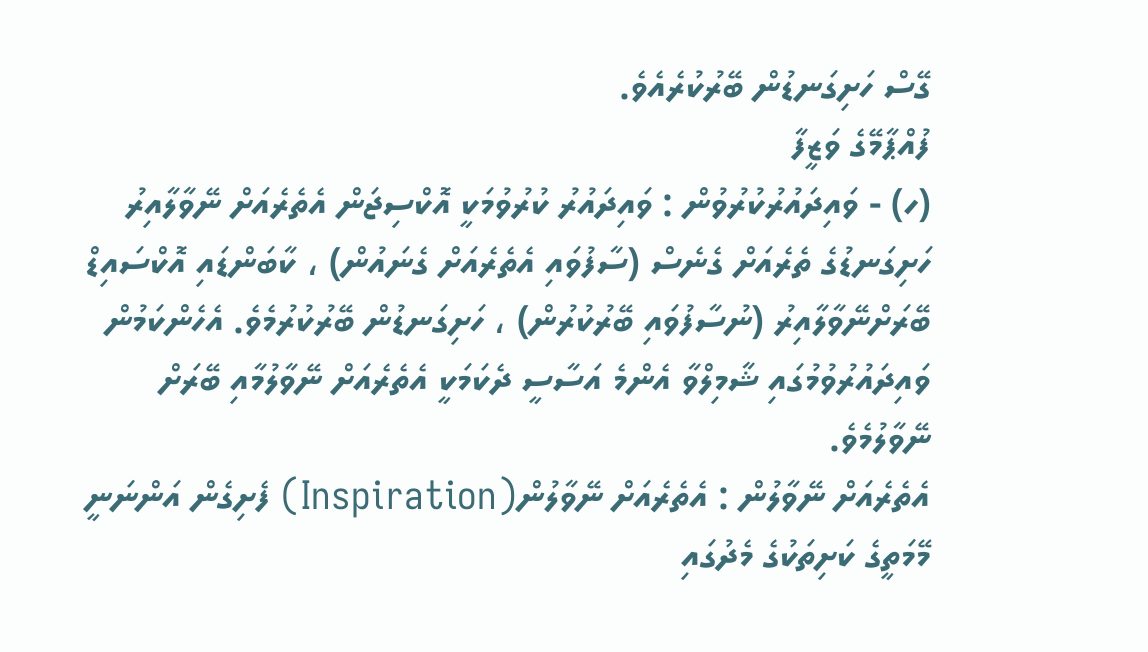ގޭސް ހަށިގަނޑުން ބޭރުކުރެއެވެ.
ފުއްޕާމޭގެ ވަޒީފާ
(ހ) - ވައިދައުރުކުރުވުން : ވައިދައުރު ކުރުވުމަކީ އޮކްސިޖަން އެތެރެއަށް ނޭވާލާއިރު ހަށިގަނޑުގެ ތެރެއަށް ގެނެސް (ސާފުވައި އެތެރެއަށް ގެނައުން) ، ކާބަންޑައި އޮކްސައިޑް ބޭރަށްނޭވާލާއިރު (ނުސާފުވައި ބޭރުކުރުން) ، ހަށިގަނޑުން ބޭރުކުރުމެވެ. އެހެންކަމުން ވައިދައުރުވުމުގައި ޝާމިލްވާ އެންމެ އަސާސީ ދެކަމަކީ އެތެރެއަށް ނޭވާލުމާއި ބޭރަށް ނޭވާލުމެވެ.
އެތެރެއަށް ނޭވާލުން : އެތެރެއަށް ނޭވާލުން(Inspiration) ފެށިގެން އަންނަނީ މޭމަތީގެ ކަށިތަކުގެ މެދުގައި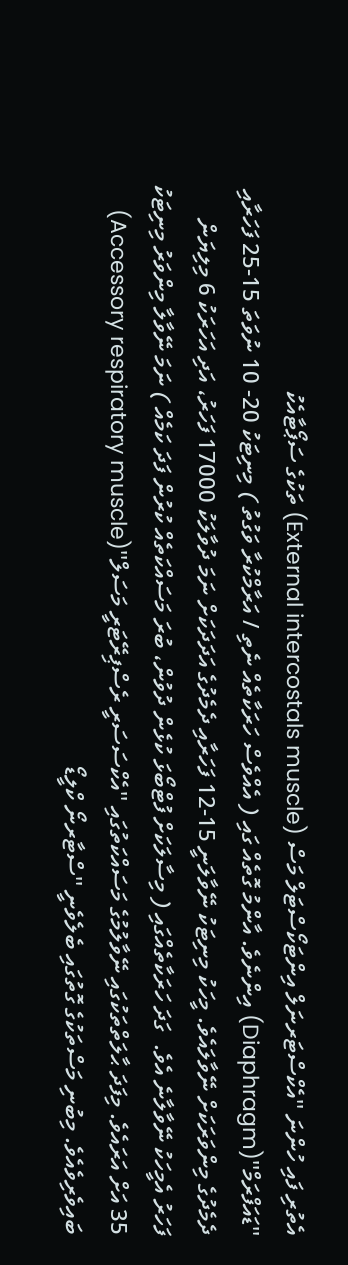އެތުރި ފައި ހުންނަ ''އެކްސްޓަރނަލް އިންޓަކޯސްޓަލް މަސް (External intercostals muscle) ތަކުގެ ސަޕޯޓާއެކު ''ޑައަފްރަމް''(Diaphragm) އިންނެވެ. އާންމު ގޮތެއް ގައި ( އެއްވެސް ހަރަކާތެއް ނެތި / އަރާމްކުރާ ވަގުތު ) މިނިޓަކު 20- 10 ނުވަތަ 15-25 ފަހަރާއި ދެމެދުގެ މިންވަރަކަށް ނޭވާލައެވެ. މީހަކު މިނިޓަކު ނޭވާލަނީ 15-12 ފަހަރާއި ދެމެދުގެ އަދަދަކަށް ނަމަ ދުވާލަކު 17000 ފަހަރު، އަދި އަހަރަކު 6 މިލިޔަން ފަހަރު އެމީހަކު ނޭވާލާނެ އެވެ.  ގަދަ ހަރަކާތެއްގައި ( މިސާލަކަށް ފުޓްބޯޅަ ކުޅެން ދުވުން، ބުރަ މަސައްކަތެއް ކުރުން ފަދަ ކަމެއް ) ނަމަ ނޭވާލާ މިންވަރު މިނިޓަކު 35 އަށް އަރައެވެ. މިފަދަ ޙާލަތްތަކުގައި ނޭވާލުމުގެ މަސައްކަތުގައި ''އެކްސަސަރީ ރެސްޕިރޭޓަރީ މަސަލް''(Accessory respiratory muscle) ބައިވެރިވެއެވެ. މިބުނި މަސްތަކުގެ ގޮތުގައި ބެލެވެނީ ''ސްޓާރނޯ ކްލީޑޯ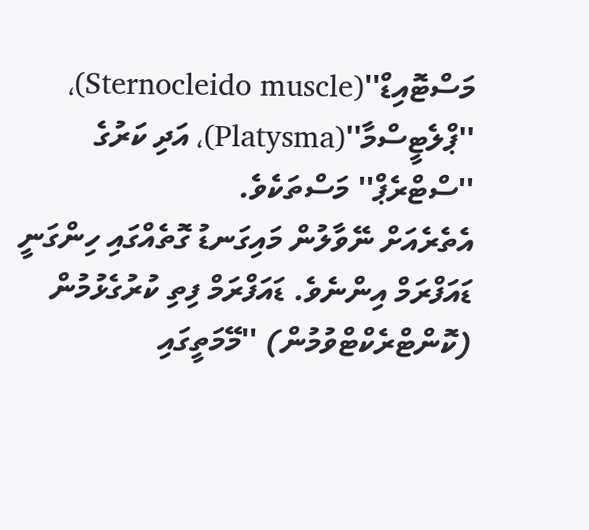މަސްޓޮއިޑް''(Sternocleido muscle)، ''ޕްލެޓީސްމާ''(Platysma)، އަދި ކަރުގެ ''ސްޓްރެޕް'' މަސްތަކެވެ.
އެތެރެއަށް ނޭވާލުން މައިގަނޑު ގޮތެއްގައި ހިންގަނީ ޑައަފްރަމް އިންނެވެ. ޑައަފްރަމް ފިތި ކުރުގެޅުމުން (ކޮންޓްރެކްޓްވުމުން) ''މޭމަތީގައި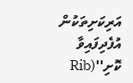އަރިކަށިތަކުން އުފެދިފައިވާ ކޮށި''(Rib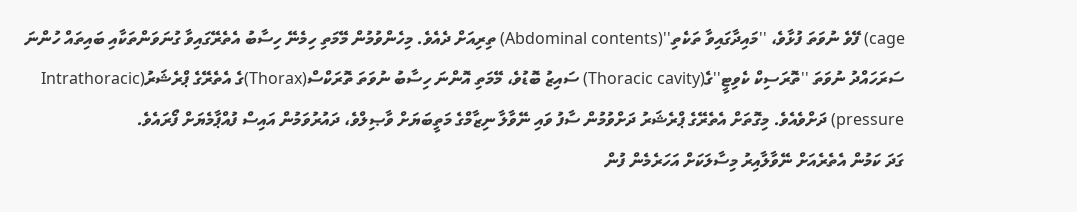cage) ފޭވެ ނުވަތަ ފުޅާވެ، ''މައިދާގައިވާ ތަކެތި''(Abdominal contents) ތިރިއަށް ދެއެވެ. މިހެންވުމުން މޭމަތި ހިމެނޭ ހިސާބު އެތެރޭގައިވާ ގުނަވަންތަކާއި ބައިތައް ހުންނަ ސަރަހައްދު ނުވަތަ ''ތޮރަސިކް ކެވިޓީ''ގެ(Thoracic cavity) ސައިޒު ބޮޑުވެ، މޭމަތި އޮންނަ ހިސާބު ނުވަތަ ތޮރަކްސް(Thorax)ގެ އެތެރޭގެ ޕްރެޝަރު(Intrathoracic pressure) ދަށްވެއެވެ. މިގޮތަށް އެތެރޭގެ ޕްރެޝަރު ދަށްވުމުން ސާފު ވައި ނޭވާލާ ނިޒާމްގެ މަތީބަޔަށް ވާޞިލްވެ، ދައުރުވަމުން އައިސް ފުއްޕާމެޔަށް ފޯރައެވެ.
ގަދަ ކަމުން އެތެރެއަށް ނޭވާލާއިރު މިސާލަކަށް އަހަރެމެން ފުން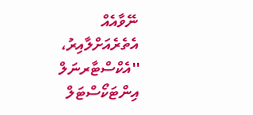ނޭވާއެއް އެތެރެއަށްލާއިރު، ''އެކްސްޓާރނަލް އިންޓަކޯސްޓަލް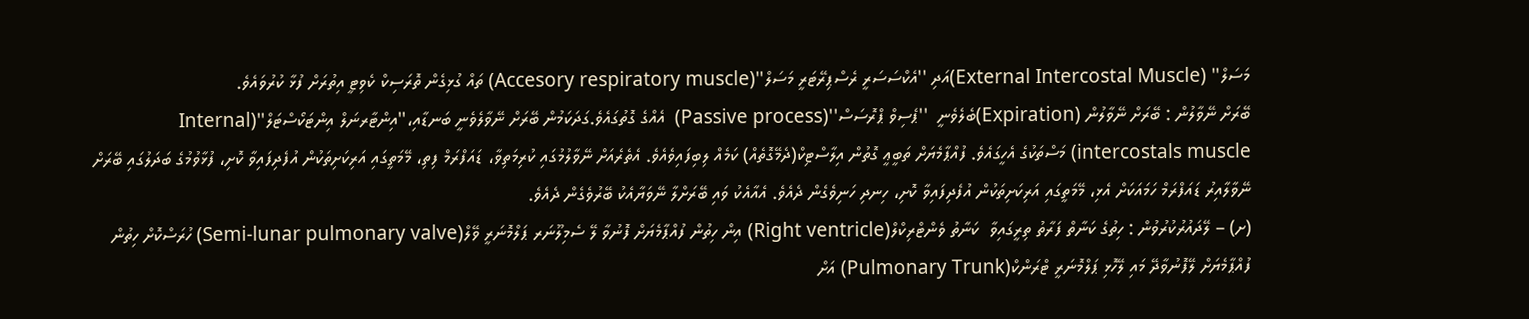މަސަލް'' (External Intercostal Muscle)އަދި ''އެކްސަސަރީ ރެސްޕިރޭޓަރީ މަސަލް''(Accesory respiratory muscle) ތައް ގުޅިގެން ތޮރަސިކް ކެވިޓީ އިތުރަށް ފުޅާ ކުރުވައެވެ.
ބޭރަށް ނޭވާލުން : ބޭރަށް ނޭވާލުން (Expiration)ބެލެވެނީ  ''ޕެސިވް ޕްރޮސަސް''(Passive process)  އެއްގެ ގޮތުގައެވެ.ގަދަކަމުން ބޭރަށް ނޭވާލެވެނީ ބަނޑާއި،''އިންޓާރނަލް އިންޓަކޯސްޓަލް''(Internal intercostals muscle) މަސްތަކުގެ އެހީގައެވެ. ފުއްޕާމެޔަށް ތަބީޢީ ގޮތުން އިލާސްޓިކް(ދެމޭގޮތެއް) ކަމެއް ލިބިފައިވެއެވެ. އެތެރެއަށް ނޭވާލުމުގައި ކުރިމަތިވާ، ޑައަފްރަމް ފިތި، މޭމަތީގައި އަރިކަށިތަކުން އުފެދިފައިވާ ކޮށި، ފުޅާވުމުގެ ބަދަލުގައި ބޭރަށް ނޭވާލާއިރު ޑައަފްރަމް ހަމައަކަށް އެޅި، މޭމަތީގައި އަރިކަށިތަކުން އުފެދިފައިވާ ކޮށި، ހިނދި ހަނިވެގެން ދެއެވެ. އެއާއެކު ވައި ބޭރަށްލާ ނޭވަޔާއެކު ބޭރުވެގެން ދެއެވެ.
(ށ) – ލޭދައުރުކުރުވުން : ހިތުގެ ކަނާތް ފަރާތު ތިރީގައިވާ  ކަނާތު ވެންޓްރިކްލް(Right ventricle) އިން ހިތުން ފުއްޕާމެޔަށް ފޮނުވާ ލޭ ސެމިލޫނަރ ޕަލްމޮނަރީ ވޭލް(Semi-lunar pulmonary valve) ހުރަސްކޮށް ހިތުން ފުއްޕާމެޔަށް ލޭފޮނުވާދޭ މައި ލޭހޮޅި ޕަލްމޮނަރީ ޓްރަންކް(Pulmonary Trunk) އަށް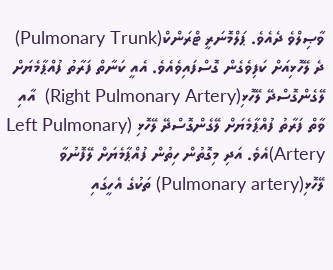ވާޞިލްވެ ދެއެވެ. ޕަލްމޮނަރީ ޓްރަންކް(Pulmonary Trunk)  ދެ ލޭހޮޅިއަށް ކަފިވެގެން ގޮސްފައިވެއެވެ. އެއީ ކަނާތް ފަރާތު ފުއްޕާމެޔަށް ލޭގެންގޮސްދޭ ލޭހޮޅި(Right Pulmonary Artery)  އާއި ވާތް ފަރާތު ފުއްޕާމެޔަށް ލޭގެންގޮސްދޭ ލޭހޮޅި (Left Pulmonary Artery)އެވެ. އަދި މިގޮތުން ހިތުން ފުއްޕާމެޔަށް ލޭފޮނުވާ ލޭހޮޅި(Pulmonary artery) ތަކުގެ އެހީގައި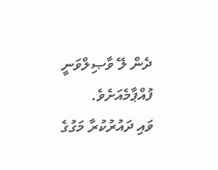ދެން ލޭ ވާޞިލްވަނީ ފުއްޕާމެއަށެވެ.
ވައި ދައުރުކުރާ މަގުގެ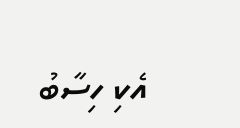އެކި ހިސާބު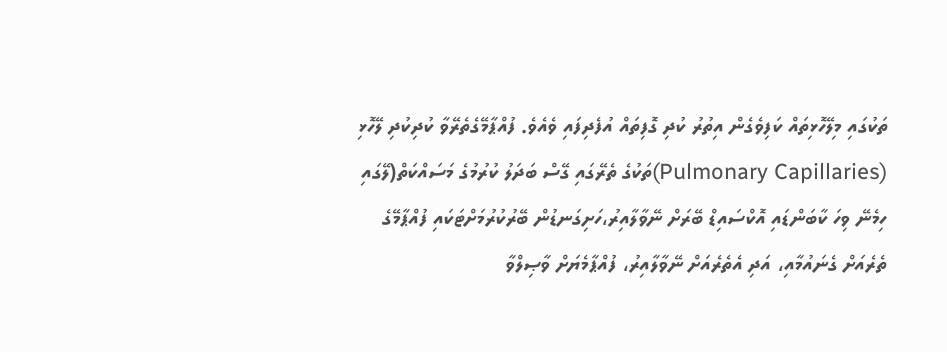ތަކުގައި މިލޭހޮޅިތައް ކަފިވެގެން އިތުރު ކުދި ގޮފިތައް އުފެދިފައި ވެއެވެ. ފުއްޕާމޭގެތެރޭވާ ކުދިކުދި ލޭހޮޅި (Pulmonary Capillaries)ތަކުގެ ތެރޭގައި ގޭސް ބަދަލު ކުރުމުގެ މަސައްކަތް(ލޭގައި ހިމެނޭ ވިހަ ކާބަންޑައި އޮކްސައިޑް ބޭރަށް ނޭވާލާއިރު،ހަށިގަނޑުން ބޭރުކުރުމަށްޓަކައި ފުއްޕާމޭގެ ތެރެއަށް ގެނައުމާއި، އަދި އެތެރެއަށް ނޭވާލާއިރު، ފުއްޕާމެޔަށް ވާޞިލްވާ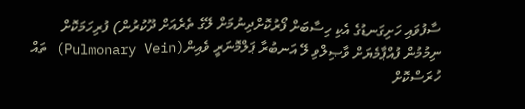ސާފުވައި ހަށިގަނޑުގެ އެކި ހިސާބަށް ފޯރުކޮށްދިނުމަށް ލޭގެ ތެރެއަށް ދޫކުރުން) ފުރިހަމަކޮށް ނިމުމުން ފުއްޕާމެޔަށް ވާޞިލްވި ލޭ އަނބުރާ ޕަލްމޮނަރީ ވެއިން(Pulmonary Vein) ތައް ހުރަސްކޮށް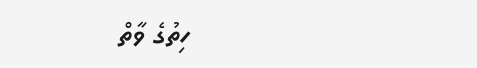ހިތުގެ ވާތް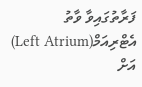ފަރާތުގައިވާ ވާތު އެޓްރިއަމް(Left Atrium) އަށް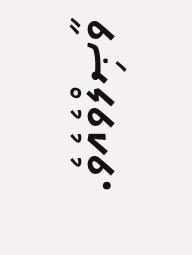ވާޞިލްވެއެވެ.